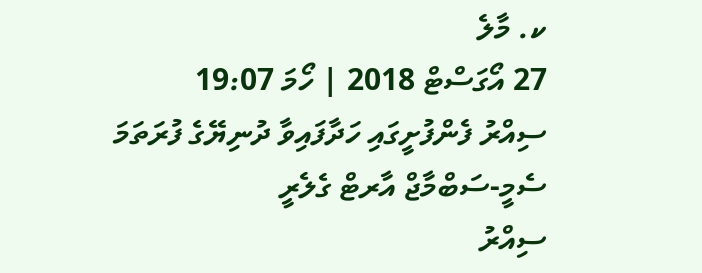ކ. މާލެ
27 އޯގަސްޓް 2018 | ހޯމަ 19:07
ސިއްރު ފެންފުށީގައި ހަދާފައިވާ ދުނިޔޭގެ ފުރަތަމަ ސެމީ-ސަބްމާޖް އާރޓް ގެލެރީ
ސިއްރު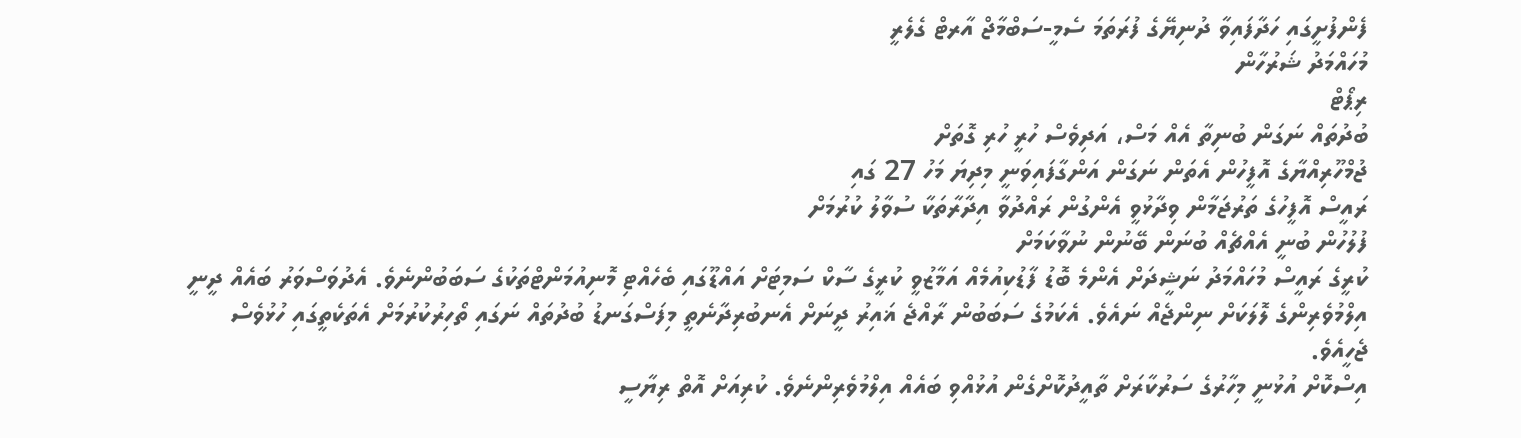ފެންފުށީގައި ހަދާފައިވާ ދުނިޔޭގެ ފުރަތަމަ ސެމީ-ސަބްމާޖް އާރޓް ގެލެރީ
މުހައްމަދު ޝަރުހާން
ރިޕޯޓް
ބުދުތައް ނަގަން ބުނިތާ އެއް މަސް، އަދިވެސް ހުރީ ހުރި ގޮތަށް
ޖުމްހޫރިއްޔާގެ އޮފީހުން އެތަން ނަގަން އަންގާފައިވަނީ މިދިޔަ މަހު 27 ގައި
ރައީސް އޮފީހުގެ ތަރުޖަމާން ވިދާޅުވީ އެންގުން ރައްދުވާ އިދާރާތަކާ ސުވާލު ކުރުމަށް
ފުލުހުން ބުނީ އެއްޗެއް ބުނަން ބޭނުން ނުވާކަމަށް
ކުރީގެ ރައީސް މުހައްމަދު ނަޝީދަށް އެންމެ ބޮޑު ފާޑުކިއުމެއް އަމާޒުވީ ކުރީގެ ސާކް ސަމިޓަށް އައްޑޫގައި ބެހެއްޓި މޮނިއުމަންޓްތަކުގެ ސަބަބުންނެވެ. އެދުވަސްވަރު ބައެއް ދީނީ އިލްމުވެރިންގެ ލޮލަކަށް ނިންޖެއް ނައެވެ. އެކަމުގެ ސަބަބުން ރާއްޖެ ޣައިރު ދީނަށް އެނބުރިދާނެތީ މިފަސްގަނޑު ބުދުތައް ނަގައި ތޯހިރުކުރުމަށް އެތަކެތީގައި ހުޅުވެސް ޖެހީއެވެ.
އިސްކޮށް އުޅުނީ މިހާރުގެ ސަރުކާރަށް ތާއީދުކޮށްގެން އުޅުއްވި ބައެއް އިލްމުވެރިންނެވެ. ކުރިއަށް އޮތް ރިޔާސީ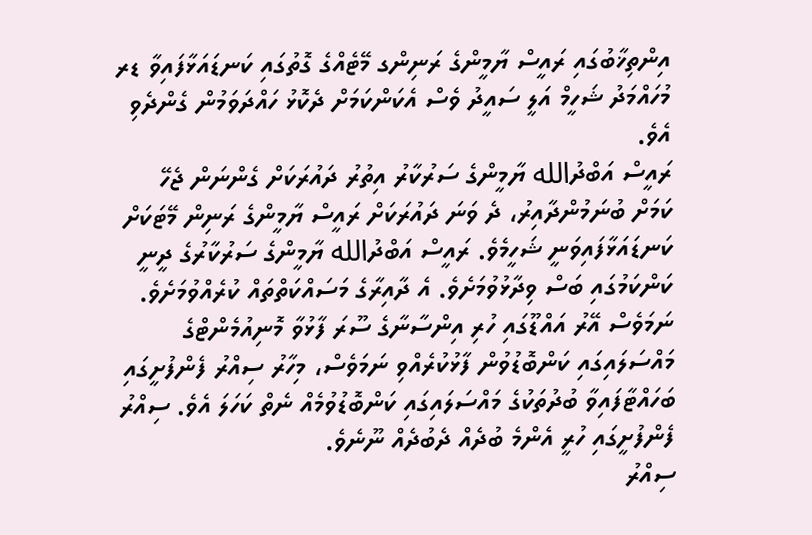އިންތިޚާބުގައި ރައީސް ޔާމީންގެ ރަނިންގ މޭޓެއްގެ ގޮތުގައި ކަނޑައަޅާފައިވާ ޑރ މުހައްމަދު ޝަހީމް އަލީ ސައީދު ވެސް އެކަންކަމަށް ދެކޮޅު ހައްދަވަމުން ގެންދެވި އެވެ.
ރައީސް އަބްދުالله ޔާމީންގެ ސަރުކާރު އިތުރު ދައުރަކަށް ގެންނަން ޖެހޭ ކަމަށް ބުނަމުންދާއިރު، ދެ ވަނަ ދައުރަކަށް ރައީސް ޔާމީންގެ ރަނިން މޭޓަކަށް ކަނޑައަޅާފައިވަނީ ޝަހީމެވެ. ރައީސް އަބްދުالله ޔާމީންގެ ސަރުކާރުގެ ދީނީ ކަންކަމުގައި ބަސް ވިދާޅުވުމަށެވެ. އެ ދާއިރާގެ މަސައްކަތްތައް ކުރެއްވުމަށެވެ. ނަމަވެސް އޭރު އައްޑޫގައި ހުރި އިންސާނާގެ ސޫރަ ފާޅުވާ މޮނިއުމެންޓްގެ މައްސަލައިގައި ކަންބޮޑުވުން ފާޅުކުރެއްވި ނަމަވެސް، މިހާރު ސިއްރު ފެންފުށީގައި ބަހައްޓާފައިވާ ބުދުތަކުގެ މައްސަލައިގައި ކަންބޮޑުވުމެއް ނެތް ކަހަލަ އެވެ. ސިއްރު ފެންފުށީގައި ހުރީ އެންމެ ބުދެއް ދެބުދެއް ނޫނެވެ.
ސިއްރު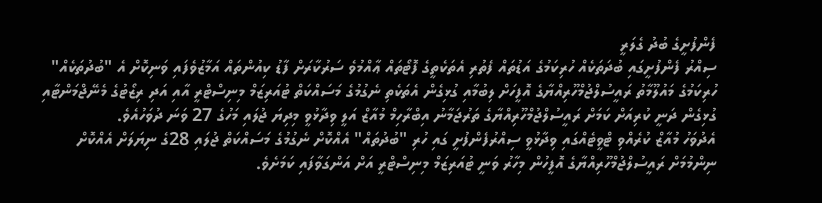ފެންފުށީގެ ބުދު ގެލަރީ
ސިއްރު ފެންފުށީގައި ބުދަތަކެއް ހުރިކަމުގެ އަޑުތައް ފެތުރި އެތަކެތީގެ ފޮޓޯތައް ޢާއްމުވެ ސަރުކާރަށް ފާޑު ކިއުންތައް އަމާޒުވެފައި ވަނިކޮށް އެ "ބުދުތަކެއް" ހުރިކަމުގެ މައުލޫމާތު ރައީސުލްޖުމްހޫރިއްޔާގެ އޮފީހަށް ލިބުމާއި ގުޅިގެން އެތަކެތި ނެގުމުގެ މަސައްކަތް ޓުއަރިޒަމް މިނިސްޓްރީ އާއި އަދި ރިޒޯޓުގެ މެނޭޖްމަންޓާއި ގުޅިގެން ދަނީ ކުރިއަށް ކަމަށް ރައީސުލްޖުމްހޫރިއްޔާގެ ތަރުޖަމާނު އިބްރާހިމް މުއާޒް އަލީ ވިދާޅުވީ މިދިޔަ ޖުލައި މަހުގެ 27 ވަނަ ދުވަހުއެވެ.
އެދުވަހު މުއާޒް ކުރެއްވި ޓްވީޓެއްގައި ވިދާޅުވީ ސިއްރުފެންފުށީ ގައި ހުރި "ބުދުތައް" އެއްކޮށް ނެގުމުގެ މަސައްކަތް ޖުލައި 28ގެ ނިޔަލަށް އެއްކޮށް ނިންމުމަށް ރައީސުލްޖުމްހޫރިއްޔާގެ އޮފީހުން މިހާރު ވަނީ ޓުއަރިޒަމް މިނިސްޓްރީ އަށް އަންގަވާފައި ކަމަށެވެ.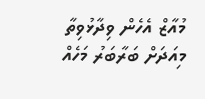މުއާޒް އެހެން ވިދާޅުވިތާ މިއަދަށް ބަރާބަރު މަހެއް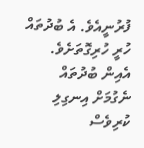ފުރުނީއެވެ. އެ ބުދުތައް ހުރީ ހުރިގޮތަށެވެ. އެއިން ބުދުތައް ނެގުމަށް އިނގިލި ކުރިވެސް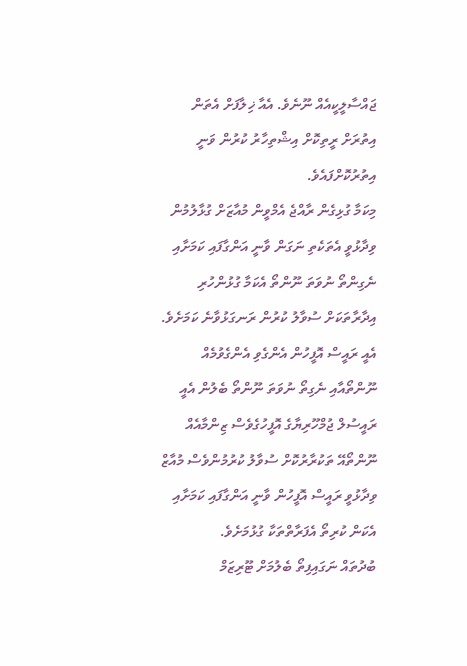ޖައްސާލީކީއެއް ނޫނެވެ. އެއާ ޚިލާފަށް އެތަން އިތުރަށް ރީތިކޮށް އިޝްތިހާރު ކުރުން ވަނީ އިތުރުކޮށްފައެވެ.
މިކަމާ ގުޅިގެން ރާއްޖެ އެމްވީން މުއާޒަށް ގުޅާލުމުން ވިދާޅުވީ އެތަކެތި ނަގަން ވާނީ އަންގާފައި ކަމަށާއި ނެގިންތޯ ނުވަތަ ނޫންތޯ އެކަމާ ގުޅުންހުރި އިދާރާތަކަށް ސުވާލު ކުރުން ރަނގަޅުވާނެ ކަމަށެވެ. އެއީ ރައީސް އޮފީހުން އެންގެވި އެންގެވުމެއް ނޫންތޯއާއި ނެގިތޯ ނުވަތަ ނޫންތޯ ބެލުން އެއީ ރައީސުލް ޖުމްހޫރިޔާގެ އޮފީހުގެވެސް ޒިންމާއެއް ނޫންތޯއޭ ތަކުރާރުކޮށް ސުވާލު ކުރުމުންވެސް މުއާޒް ވިދާޅުވީ ރައީސް އޮފީހުން ވާނީ އަންގާފައި ކަމަށާއި އެކަން ކުރިތޯ އެފަރާތްތަކާ ގުޅުމަށެވެ.
ބުދުތައް ނަގައިފިތޯ ބެލުމަށް ޓޫރިޒަމް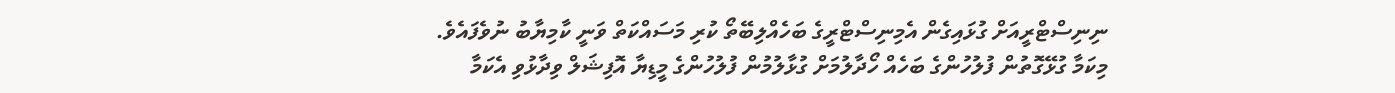ނިނިސްޓްރީއަށް ގުޅައިގެން އެމިނިސްޓްރީގެ ބަހެއްލިބޭތޯ ކުރި މަސައްކަތް ވަނީ ކާމިޔާބު ނުވެފައެވެ.
މިކަމާ ގުޅޭގޮތުން ފުލުހުންގެ ބަހެއް ހޯދާލުމަށް ގުޅާލުމުން ފުލުހުންގެ މީޑިޔާ އޮފިޝަލް ވިދާޅުވި އެކަމާ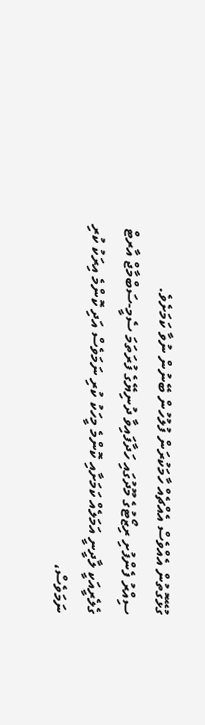ގުޅޭގޮތުން އެއްވެސް އެއްޗެއް ހާމަކުރަން ފުލުހުން ބޭނުން ނުވާ ކަމަށެވެ.
ސިއްރު ފެންފުށި ރިޒޯޓުގެ މޫދުގައި ހަދާފައިވާ ދުނިޔޭގެ ފުރަތަމަ ސެމީ-ސަބްމާޖް އާރޓް ގެލެރީއަކީ ލާދީނީ އަމަލެއް ކަމަށާއި ކޮންމެ މީހަކު ކުރި ނަމަވެސް އަދި ކޮންމެ އިރަކު ކުރި ނަމަވެސް،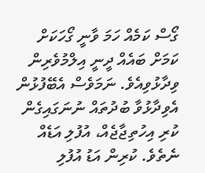ގޯސް ކަމެއް ހަމަ ވާނީ ގޯހަކަށް ކަމަށް ބައެއް ދީނީ އިލްމުވެރިން ވިދާޅުވިއެވެ. ނަމަވެސް އެބޭފުޅުން އެވިދާޅުވާ ބުދުތައް ނުނަގައިގެން ކުރި އިހުތިޖާޖެއް، އުފުލި އަޑެއް ނެތެވެ. ކުރިން އަޑު އުފުލި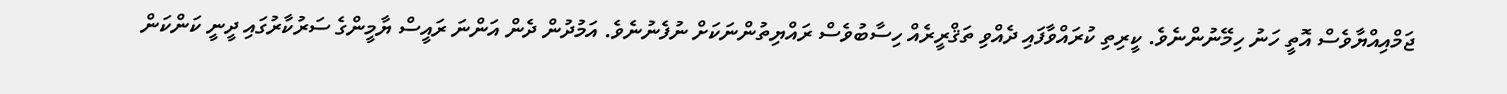ޖަމްއިއްޔާވެސް އޮތީ ހަނު ހިމޭނުންނެވެ. ކީރިތި ކުރައްވާފައި ދެއްވި ތަޤްރީރެއް ހިސާބުވެސް ރައްޔިތުންނަކަށް ނުފެނުނެވެ. އަމުދުން ދެން އަންނަ ރައީސް ޔާމީންގެ ސަރުކާރުގައި ދީނީ ކަންކަން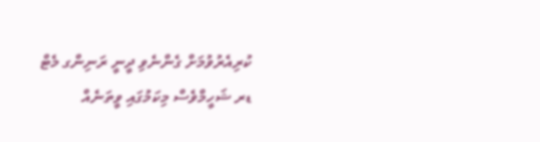ކުރިއެރުވުމަށް ގެންނެވި ދީނީ ރަނިންގ މެޓް ޑރ ޝަހީމްވެސް މިކަމުގައި ވީތަނެއް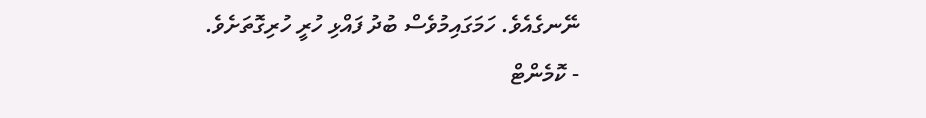ނޭނގެއެވެ. ހަމަގައިމުވެސް ބުދު ފައްޅި ހުރީ ހުރިގޮތަށެވެ.
- ކޮމެންޓް